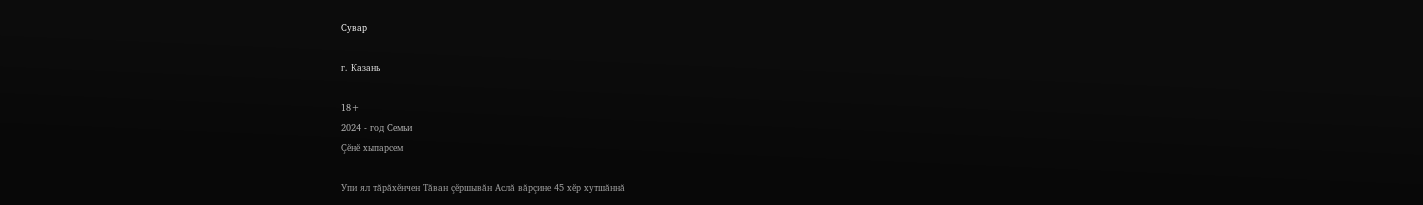Сувар

г. Казань

18+
2024 - год Семьи
Çӗнӗ хыпарсем

Упи ял тăрăхӗнчен Тăван çӗршывăн Аслă вăрçине 45 хӗр хутшăннă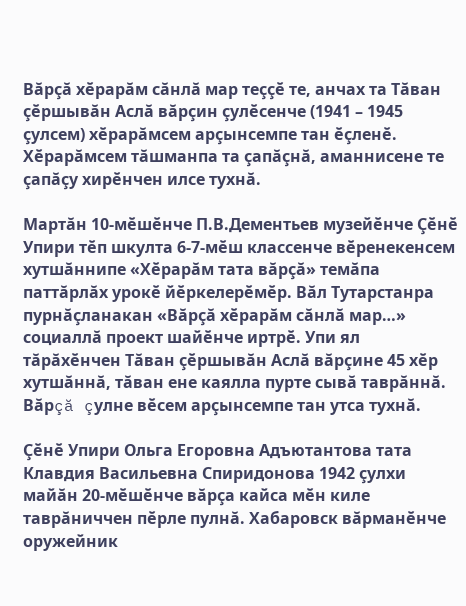Вăрçă хӗрарăм сăнлă мар теççӗ те, анчах та Тăван çӗршывăн Аслă вăрçин çулӗсенче (1941 – 1945 çулсем) хӗрарăмсем арçынсемпе тан ӗçленӗ. Хӗрарăмсем тăшманпа та çапăçнă, аманнисене те çапăçу хирӗнчен илсе тухнă.

Мартăн 10-мӗшӗнче П.В.Дементьев музейӗнче Çӗнӗ Упири тӗп шкулта 6-7-мӗш классенче вӗренекенсем хутшăннипе «Хӗрарăм тата вăрçă» темăпа паттăрлăх урокӗ йӗркелерӗмӗр. Вăл Тутарстанра пурнăçланакан «Вăрçă хӗрарăм сăнлă мар…»  социаллă проект шайӗнче иртрӗ. Упи ял тăрăхӗнчен Тăван çӗршывăн Аслă вăрçине 45 хӗр хутшăннă, тăван ене каялла пурте сывă таврăннă. Вăрçă çулне вӗсем арçынсемпе тан утса тухнă.

Çӗнӗ Упири Ольга Егоровна Адъютантова тата Клавдия Васильевна Спиридонова 1942 çулхи майăн 20-мӗшӗнче вăрçа кайса мӗн киле таврăниччен пӗрле пулнă. Хабаровск вăрманӗнче оружейник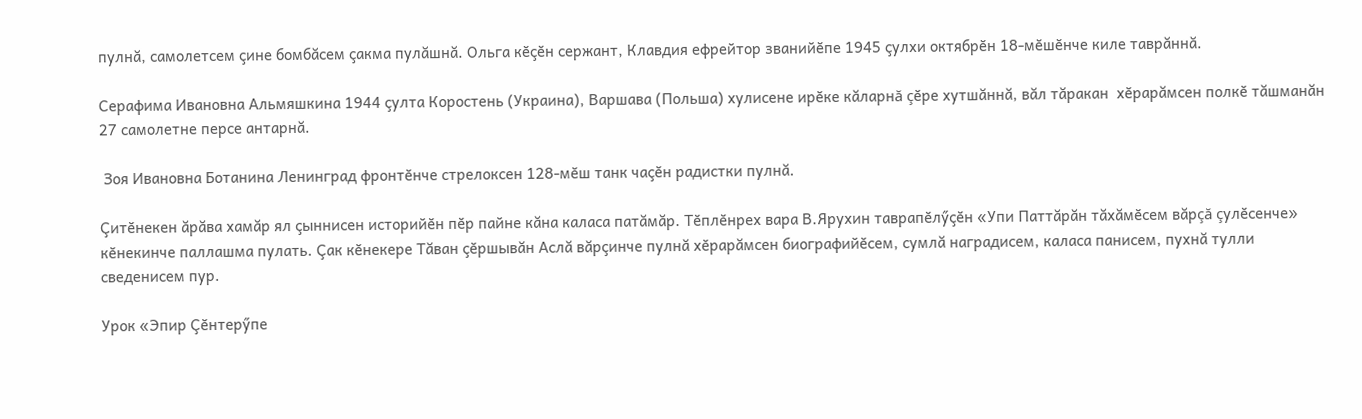пулнă, самолетсем çине бомбăсем çакма пулăшнă. Ольга кӗçӗн сержант, Клавдия ефрейтор званийӗпе 1945 çулхи октябрӗн 18-мӗшӗнче киле таврăннă.

Серафима Ивановна Альмяшкина 1944 çулта Коростень (Украина), Варшава (Польша) хулисене ирӗке кăларнă çӗре хутшăннă, вăл тăракан  хӗрарăмсен полкӗ тăшманăн 27 самолетне персе антарнă.

 Зоя Ивановна Ботанина Ленинград фронтӗнче стрелоксен 128-мӗш танк чаçӗн радистки пулнă.

Çитӗнекен ăрăва хамăр ял çыннисен историйӗн пӗр пайне кăна каласа патăмăр. Тӗплӗнрех вара В.Ярухин таврапӗлӳçӗн «Упи Паттăрăн тăхăмӗсем вăрçă çулӗсенче» кӗнекинче паллашма пулать. Çак кӗнекере Тăван çӗршывăн Аслă вăрçинче пулнă хӗрарăмсен биографийӗсем, сумлă наградисем, каласа панисем, пухнă тулли сведенисем пур.

Урок «Эпир Çӗнтерӳпе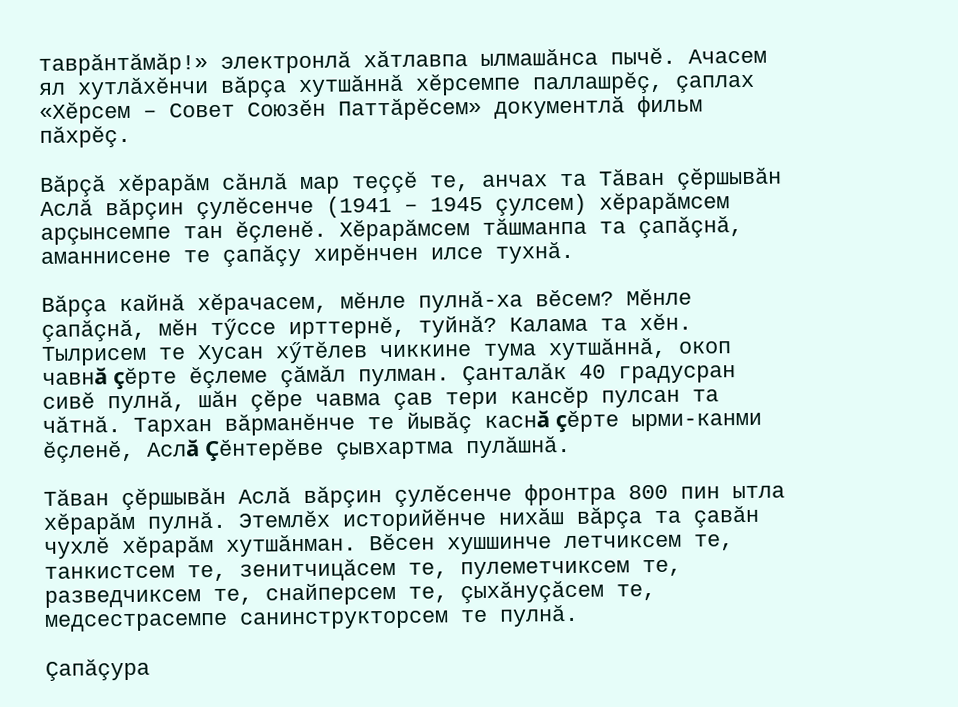таврăнтăмăр!» электронлă хăтлавпа ылмашăнса пычӗ. Ачасем ял хутлăхӗнчи вăрçа хутшăннă хӗрсемпе паллашрӗç, çаплах «Хӗрсем – Совет Союзӗн Паттăрӗсем» документлă фильм пăхрӗç.

Вăрçă хӗрарăм сăнлă мар теççӗ те, анчах та Тăван çӗршывăн Аслă вăрçин çулӗсенче (1941 – 1945 çулсем) хӗрарăмсем арçынсемпе тан ӗçленӗ. Хӗрарăмсем тăшманпа та çапăçнă, аманнисене те çапăçу хирӗнчен илсе тухнă.

Вăрçа кайнă хӗрачасем, мӗнле пулнă-ха вӗсем? Мӗнле çапăçнă, мӗн тӳссе ирттернӗ, туйнă? Калама та хӗн. Тылрисем те Хусан хӳтӗлев чиккине тума хутшăннă, окоп чавнă çӗрте ӗçлеме çăмăл пулман. Çанталăк 40 градусран сивӗ пулнă, шăн çӗре чавма çав тери кансӗр пулсан та чăтнă. Тархан вăрманӗнче те йывăç каснă çӗрте ырми-канми  ӗçленӗ, Аслă Çӗнтерӗве çывхартма пулăшнă.

Тăван çӗршывăн Аслă вăрçин çулӗсенче фронтра 800 пин ытла хӗрарăм пулнă. Этемлӗх историйӗнче нихăш вăрçа та çавăн чухлӗ хӗрарăм хутшăнман. Вӗсен хушшинче летчиксем те, танкистсем те, зенитчицăсем те, пулеметчиксем те, разведчиксем те, снайперсем те, çыхăнуçăсем те, медсестрасемпе санинструкторсем те пулнă.

Çапăçура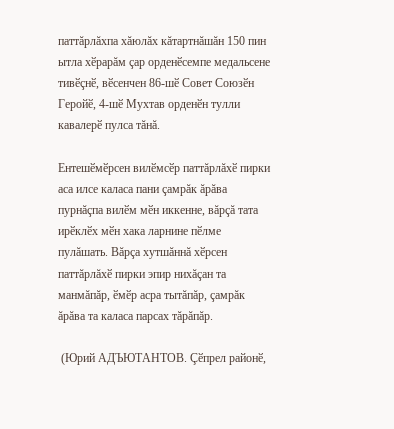паттăрлăхпа хăюлăх кăтартнăшăн 150 пин ытла хӗрарăм çар орденӗсемпе медальсене тивӗçнӗ, вӗсенчен 86-шӗ Совет Союзӗн Геройӗ, 4-шӗ Мухтав орденӗн тулли кавалерӗ пулса тăнă.

Ентешӗмӗрсен вилӗмсӗр паттăрлăхӗ пирки аса илсе каласа пани çамрăк ăрăва пурнăçпа вилӗм мӗн иккенне, вăрçă тата ирӗклӗх мӗн хака ларнине пӗлме пулăшать. Вăрçа хутшăннă хӗрсен паттăрлăхӗ пирки эпир нихăçан та манмăпăр, ӗмӗр асра тытăпăр, çамрăк ăрăва та каласа парсах тăрăпăр.

 (Юрий АДЪЮТАНТОВ. Çӗпрел районӗ,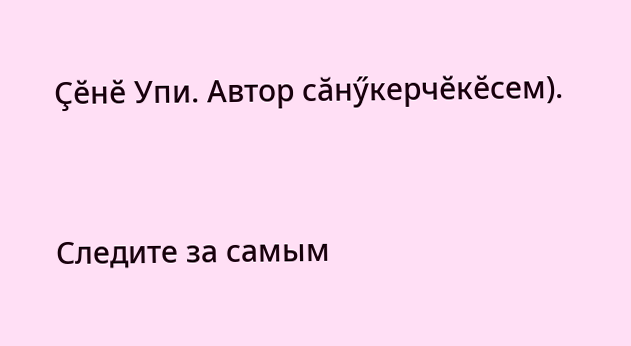Çӗнӗ Упи. Автор сăнӳкерчӗкӗсем).



Следите за самым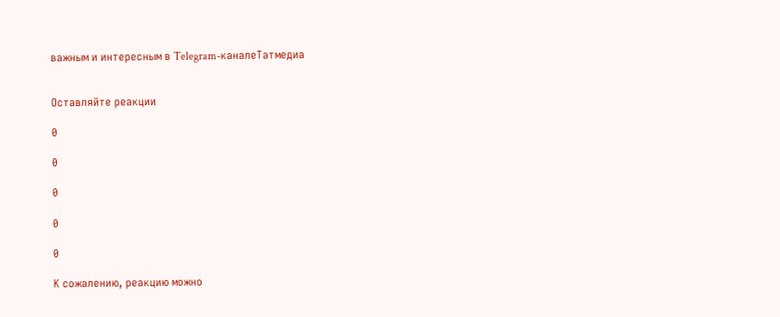важным и интересным в Telegram-каналеТатмедиа


Оставляйте реакции

0

0

0

0

0

К сожалению, реакцию можно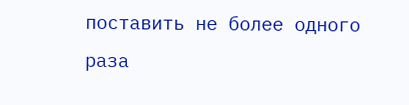поставить не более одного раза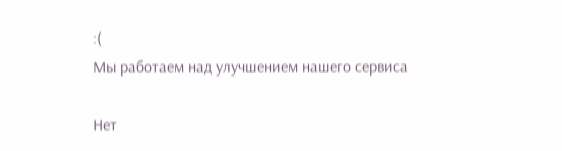:(
Мы работаем над улучшением нашего сервиса

Нет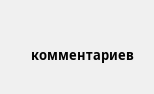комментариев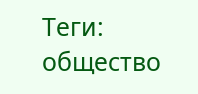Теги: общество